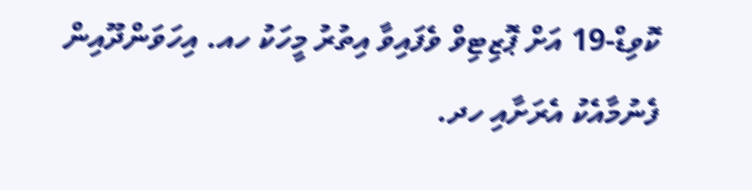ކޮވިޑް-19 އަށް ޕޮޒިޓިވް ވެފައިވާ އިތުރު މީހަކު ހއ. އިހަވަންދޫއިން ފެނުމާއެކު އެރަށާއި ހދ.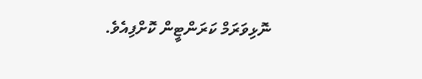ނޮޅިވަރަމް ކަރަންޓީން ކޮށްފިއެވެ.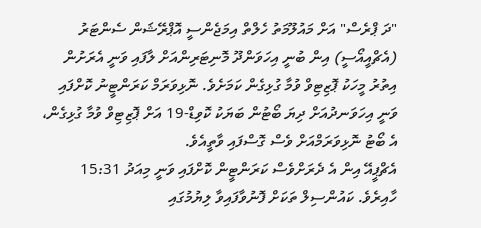"ދަ ޕްރެސް" އަށް މައުލޫމަތު ހެލްތް އިމަޖެންސީ އޮޕްރޭޝަން ސެންޓަރު (އެޗްއީއޯސީ) އިން ބުނީ އިހަވަންދޫ މޮނިޓަރިންއަށް ލާފައި ވަނީ އެރަށުން އިތުރު މީހަކު ޕޮޒިޓިވް ވުމާ ގުޅިގެން ކަމަށެވެ. ނޮޅިވަރަމް ކަރަންޓީނު ކޮށްފައި ވަނީ އިހަވަނދުއަށް ދިޔަ ބޯޓުން ބަޔަކު ކޮވިޑް-19 އަށް ޕޮޒިޓިވް ވުމާ ގުޅިގެން، އެ ބޯޓު ނޮޅިވަރަމްއަށް ވެސް ގޮސްފައި ވާތީއެވެ.
އެޗްޕީއޭ އިން އެ ދެރަށްވެސް ކަރަންޓީން ކޮށްފައި ވަނީ މިއަދު 15:31 ހާއިރެވެ. ކައުންސިލް ތަކަށް ފޮނުވާފައިވާ ލިޔުމުގައި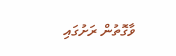ވާގޮތުން ރަށުގައި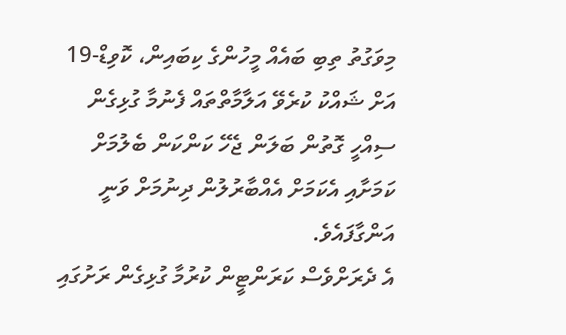މިވަގުތު ތިބި ބައެއް މީހުންގެ ކިބައިން، ކޮވިޑް-19 އަށް ޝައްކު ކުރެވޭ އަލާމާތްތައް ފެނުމާ ގުޅިގެން ސިއްހީ ގޮތުން ބަލަން ޖެހޭ ކަންކަން ބެލުމަށް ކަމަށާއި އެކަމަށް އެއްބާރުލުން ދިނުމަށް ވަނީ އަންގާފައެވެ.
އެ ދެރަށްވެސް ކަރަންޓީން ކުރުމާ ގުޅިގެން ރަށުގައި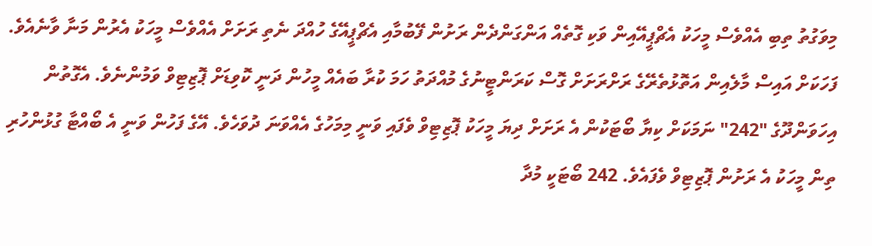މިވަގުތު ތިބި އެއްވެސް މީހަކު އެޗްޕީއޭއިން ވަކި ގޮތެއް އަންގަންދެން ރަށުން ފޭބުމާއި އެޗްޕީއޭގެ ހުއްދަ ނެތި ރަށަށް އެއްވެސް މީހަކު އެރުން މަނާ ވާނެއެވެ.
ފަހަކަށް އައިސް މާލެއިން އަތޮޅުތެރޭގެ ރަށްރަށަށް ގޮސް ކަރަންޓީނުގެ މުއްދަތު ހަމަ ކުރާ ބައެއް މީހުން ދަނީ ކޮވިޑަށް ޕޮޒިޓިވް ވަމުންނެވެ. އެގޮތުން އިހަވަންދޫގެ "242" ނަމަކަށް ކިޔާ ބޯޓަކުން އެ ރަށަށް ދިޔަ މީހަކު ޕޮޒިޓިވް ވެފައި ވަނީ މިމަހުގެ އެއްވަނަ ދުވަހެވެ. އޭގެ ފަހުން ވަނީ އެ ބޯއްޓާ ގުޅުންހުރި ތިން މީހަކު އެ ރަށުން ޕޮޒިޓިވް ވެފައެވެ. 242 ބޯޓަކީ މުދާ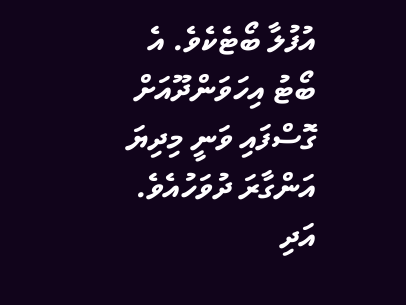އުފުލާ ބޯޓެކެވެ. އެ ބޯޓު އިހަވަންދޫއަށް ގޮސްފައި ވަނީ މިދިޔަ އަންގާރަ ދުވަހުއެވެ.
އަދި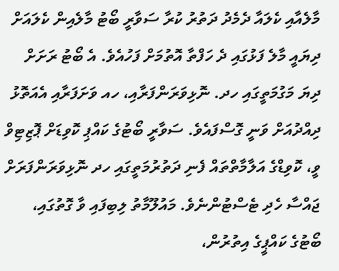މާލެއާއި ކެލައާ ދެމެދު ދަތުރު ކުރާ ސަވާރީ ބޯޓު މާލެއިން ކެލައަށް ދިޔައީ މާލެ ފަޅުގައި ދެ ހަފްތާ އޮތުމަށް ފަހުއެވެ. އެ ބޯޓު ރަށަށް ދިޔަ މަގުމަތީގައި ހދ. ނޮޅިވަރަންފަރާއި، ހއ ވަށަފަރާއި އެއަތޮޅު ދިއްދުއަށް ވަނީ ގޮސްފައެވެ. ސަވާރީ ބޯޓުގެ ކައްޕި ކޮވިޑަށް ޕޮޒިޓިވް ވީ، ކޮވިޑްގެ އަލާމާތްތައް ފެނި ދަތުރުމަތީގައި ހދ ނޮޅިވަރަންފަރަށް ޖައްސާ ހެދި ޓެސްޓުންނެވެ. މައުލޫމާތު ލިބިފައި ވާ ގޮތުގައި، ބޯޓުގެ ކައްޕީގެ އިތުރުން،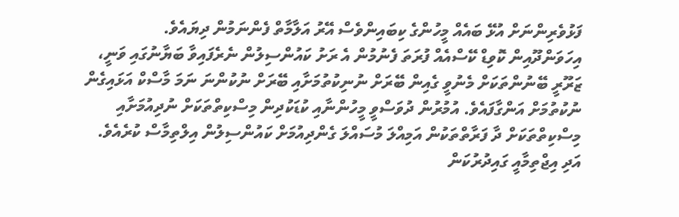ފަޅުވެރިންނަށް އުޅޭ ބައެއް މީހުންގެ ކިބައިންވެސް އޭރު އަލާމާތް ފެންނަމުން ދިޔައެވެ.
އިހަވަންދޫއިން ކޮވިޑް ކޭސްއެއް ފުރަތަ ފެނުމުން އެ ރަށު ކައުންސިލުން ނެރެފައިވާ ބަޔާނުގައި ވަނީ، ޒަރޫރީ ބޭނުންތަކަށް މެނުވީ ގެއިން ބޭރަށް ނުނިކުތުމަށާއި ބޭރަށް ނުކުންނަ ނަމަ މާސްކް އަޅައިގެން ނުކުތުމަށް އަންގާފައެވެ. އުމުރުން ދުވަސްވީ މީހުންނާއި ކުޑަކުދިން މިސްކިތްތަކަށް ނުދިއުމަށާއި މިސްކިތްތަކަށް ދާ ފަރާތްތަކުން އަމިއްލަ މުސައްލަ ގެންދިއުމަށް ކައުންސިލުން އިލްތިމާސް ކުރެއެވެ. އަދި އިޖްތިމާއީ ގައިދުރުކަން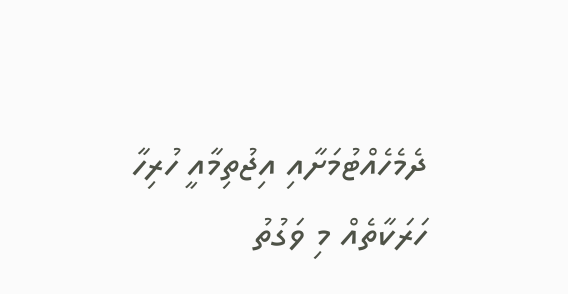ދެމެހެއްޓުމަށާއި އިޖުތިމާއީ ހުރިހާ ހަރަކާތެއް މި ވަގުތު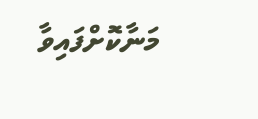މަނާކޮށްފައިވާ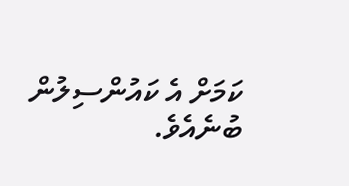ކަމަށް އެ ކައުންސިލުން ބުނެއެވެ.